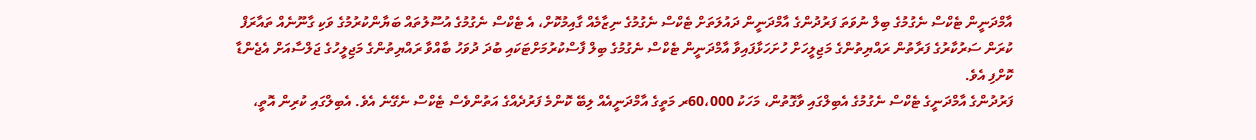އާމްދަނީން ޓެކްސް ނެގުމުގެ ބިލް ނުވަތަ ފަރުދުންގެ އާމްދަނީން ދައުލަތަށް ޓެކްސް ނެގުމުގެ ނިޒާމެއް ގާއިމުކޮށް، އެ ޓެކްސް ނެގުމުގެ އުސޫލުތައް ބަޔާންކުރުމުގެ ވަކި ގާނޫނެއް ތައާރަފް ކުރަން ސަރުކާރުގެ ފަރާތުން ރައްޔިތުންގެ މަޖިލީހަށް ހުށަހަޅާފައިވާ އާމްދަނީން ޓެކްސް ނެގުމުގެ ބިލް ފާސްކުރުމަށްޓަކައި ބުދަ ދުވަހު ބާއްވާ ރައްޔިތުންގެ މަޖިލީހުގެ ޖަލްސާއަށް އެޖެންޑާ ކޮށްފި އެވެ.
ފަރުދުންގެ އާމްދަނީގެ ޓެކްސް ނެގުމުގެ އެބިލްގައި ވާގޮތުން، މަހަކު 60،000ރ މަތީގެ އާމްދަނީއެއް ލިބޭ ކޮންމެ ފަރުދެއްގެ އަތުންވެސް ޓެކްސް ނެގޭނެ އެވެ. އެބިލްގައި ކުރިން އޮތީ،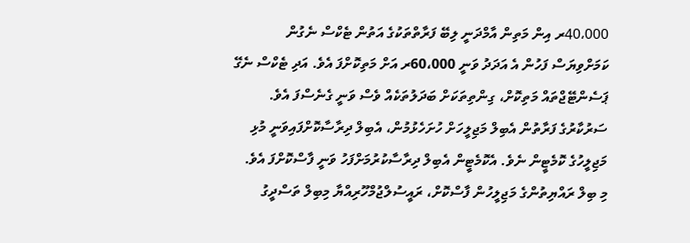40،000ރ އިން މަތިން އާމްދަނީ ލިބޭ ފަރާތްތަކުގެ އަތުން ޓެކްސް ނެގުން ކަމަށްވިޔަސް ފަހުން އެ އަދަދު ވަނީ 60،000ރ އަށް މަތިކޮށްފަ އެވެ. އަދި ޓެކްސް ނެގޭ ޕަސެންޓޭޖްތައް މަތިކޮށް، ގިންތިތަކަށް ބަދަލުތަކެއް ވެސް ވަނީ ގެނެސްފަ އެވެ.
ސަރުކާރުގެ ފަރާތުން އެބިލް މަޖިލީހަށް ހުށަހެޅުމުން، އެބިލް ދިރާސާކޮށްފައިވަނީ މުޅި މަޖިލީހުގެ ކޮމެޓީން ނެވެ. އެކޮމެޓީން އެބިލް ދިރާސާކުރުމަށްފަހު ވަނީ ފާސްކޮށްފަ އެވެ.
މި ބިލް ރައްޔިތުންގެ މަޖިލީހުން ފާސްކޮށް، ރައީސުލްޖުމްހޫރިއްޔާ މިބިލް ތަސްދީގު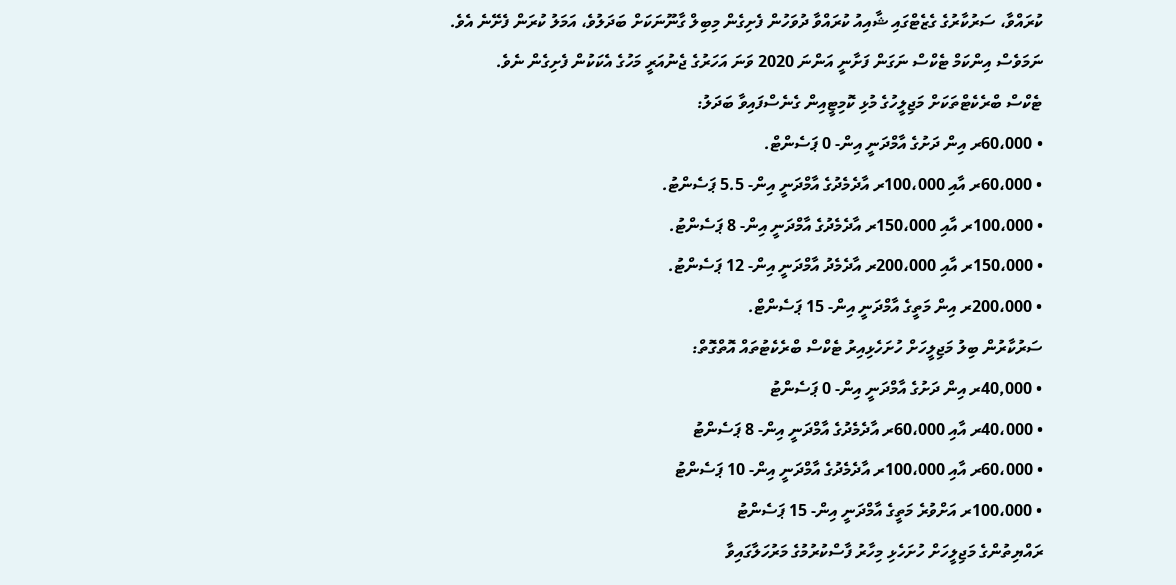ކުރައްވާ، ސަރުކާރުގެ ގެޒެޓްގައި ޝާއިއު ކުރައްވާ ދުވަހުން ފެށިގެން މިބިލް ގާނޫނަކަށް ބަދަލުވެ، އަމަލު ކުރަން ފެށޭނެ އެވެ.
ނަމަވެސް އިންކަމް ޓެކްސް ނަގަން ފަށާނީ އަންނަ 2020 ވަނަ އަހަރުގެ ޖެނުއަރީ މަހުގެ އެކަކުން ފެށިގެން ނެވެ.
ޓެކްސް ބްރެކެޓްތަކަށް މަޖިލީހުގެ މުޅި ކޮމިޓީއިން ގެނެސްފައިވާ ބަދަލު:
• 60،000ރ އިން ދަށުގެ އާމްދަނީ އިން- 0 ޕަސެންޓް.
• 60،000ރ އާއި 100،000ރ އާދެމެދުގެ އާމްދަނީ އިން- 5.5 ޕަސެންޓު.
• 100،000ރ އާއި 150،000ރ އާދެމެދުގެ އާމްދަނީ އިން- 8 ޕަސެންޓު.
• 150،000ރ އާއި 200،000ރ އާދެމެދު އާމްދަނީ އިން- 12 ޕަސެންޓު.
• 200،000ރ އިން މަތީގެ އާމްދަނީ އިން- 15 ޕަސެންޓް.
ސަރުކާރުން ބިލު މަޖިލީހަށް ހުށަހެޅިއިރު ޓެކްސް ބްރެކެޓުތައް އޮތްގޮތް:
• 40,000ރ އިން ދަށުގެ އާމްދަނީ އިން- 0 ޕަސެންޓު
• 40،000ރ އާއި 60،000ރ އާދެމެދުގެ އާމްދަނީ އިން- 8 ޕަސެންޓު
• 60،000ރ އާއި 100،000ރ އާދެމެދުގެ އާމްދަނީ އިން- 10 ޕަސެންޓު
• 100،000ރ އަށްވުރެ މަތީގެ އާމްދަނީ އިން- 15 ޕަސެންޓު
ރައްޔިތުންގެ މަޖިލީހަށް ހުށަހެޅި މިހާރު ފާސްކުރުމުގެ މަރުހަލާގައިވާ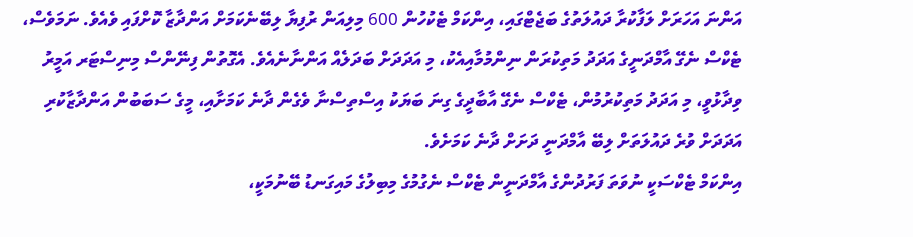އަންނަ އަހަރަށް ލަފާކުރާ ދައުލަތުގެ ބަޖެޓްގައި، އިންކަމް ޓެކުހުން 600 މިލިއަން ރުފިޔާ ލިބޭނެކަމަށް އަންދާޒާ ކޮށްފައި ވެއެވެ. ނަމަވެސް، ޓެކްސް ނެގޭ އާމްދަނީގެ އަދަދު މަތިކުރަން ނިންމުމާއިއެކު، މި އަދަދަށް ބަދަލެއް އަންނާނެއެވެ. އެގޮތުން ފިނޭންސް މިނިސްޓަރ އަމީރު ވިދާޅުވީ، މި އަދަދު މަތިކުރުމުން، ޓެކްސް ނެގޭ އާބާދީގެ ގިނަ ބަޔަކު އިސްތިސްނާ ވެގެން ދާނެ ކަމަށާއި، މީގެ ސަބަބުން އަންދާޒާކުރި އަދަދަށް ވުރެ ދައުލަތަށް ލިބޭ އާމްދަނީ ދަށަށް ދާނެ ކަމަށެވެ.
އިންކަމް ޓެކްސަކީ ނުވަތަ ފަރުދުންގެ އާމްދަނީން ޓެކްސް ނެގުމުގެ މިބިލުގެ މައިގަނޑު ބޭނުމަކީ،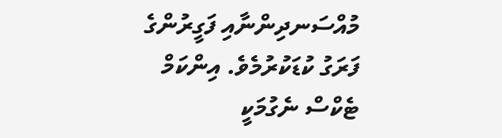މުއްސަނދިންނާއި ފަގީރުންގެ ފަރަގު ކުޑަކުރުމެވެ. އިންކަމް ޓެކްސް ނެގުމަކީ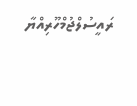ރައީސުލްޖުމްހޫރިއްޔާ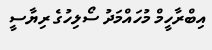އިބްރާހީމް މުހައްމަދު ސޯލިހުގެ ރިޔާސީ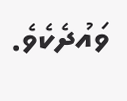ވައުދެކެވެ.